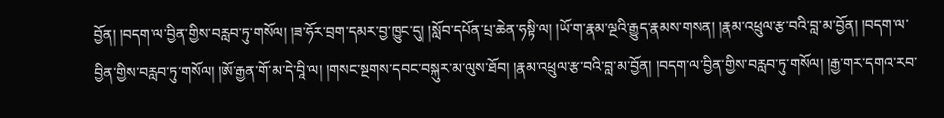བྱོན། །བདག་ལ་བྱིན་གྱིས་བརླབ་ཏུ་གསོལ། །ཟ་ཧོར་བྲག་དམར་བྱ་ཁྱུང་དུ། །སློབ་དཔོན་པྲ་ཆེན་ཧསྟི་ལ། །ཡོ་ག་རྣམ་ལྔའི་རྒྱུད་རྣམས་གསན། །རྣམ་འཕྲུལ་རྩ་བའི་བླ་མ་བྱོན། །བདག་ལ་བྱིན་གྱིས་བརླབ་ཏུ་གསོལ། །ཨོ་རྒྱན་གོ་མ་དེ་བཱི་ལ། །གསང་སྔགས་དབང་བསྐུར་མ་ལུས་ཐོབ། །རྣམ་འཕྲུལ་རྩ་བའི་བླ་མ་བྱོན། །བདག་ལ་བྱིན་གྱིས་བརླབ་ཏུ་གསོལ། །རྒྱ་གར་དགའ་རབ་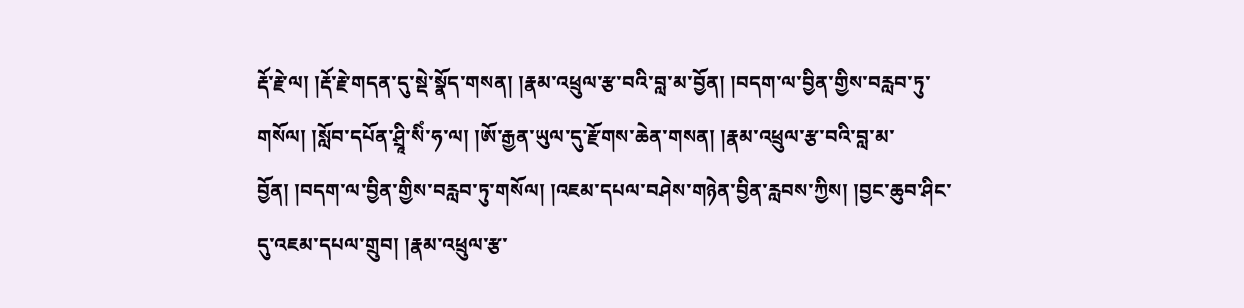རྡོ་རྗེ་ལ། །རྡོ་རྗེ་གདན་དུ་སྡེ་སྣོད་གསན། །རྣམ་འཕྲུལ་རྩ་བའི་བླ་མ་བྱོན། །བདག་ལ་བྱིན་གྱིས་བརླབ་ཏུ་གསོལ། །སློབ་དཔོན་ཤྲཱི་སིཾ་ཧ་ལ། །ཨོ་རྒྱན་ཡུལ་དུ་རྫོགས་ཆེན་གསན། །རྣམ་འཕྲུལ་རྩ་བའི་བླ་མ་བྱོན། །བདག་ལ་བྱིན་གྱིས་བརླབ་ཏུ་གསོལ། །འཇམ་དཔལ་བཤེས་གཉེན་བྱིན་རླབས་ཀྱིས། །བྱང་ཆུབ་ཤིང་དུ་འཇམ་དཔལ་གྲུབ། །རྣམ་འཕྲུལ་རྩ་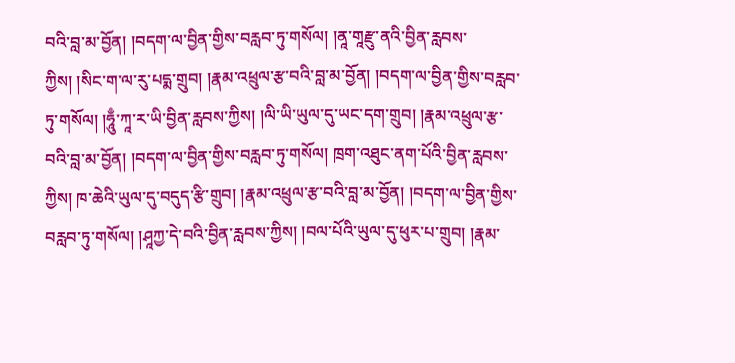བའི་བླ་མ་བྱོན། །བདག་ལ་བྱིན་གྱིས་བརླབ་ཏུ་གསོལ། །ནཱ་གཱརྫུ་ནའི་བྱིན་རླབས་ཀྱིས། །སིང་ག་ལ་རུ་པདྨ་གྲུབ། །རྣམ་འཕྲུལ་རྩ་བའི་བླ་མ་བྱོན། །བདག་ལ་བྱིན་གྱིས་བརླབ་ཏུ་གསོལ། །ཧཱུྃ་ཀཱ་ར་ཡི་བྱིན་རླབས་ཀྱིས། །ལི་ཡི་ཡུལ་དུ་ཡང་དག་གྲུབ། །རྣམ་འཕྲུལ་རྩ་བའི་བླ་མ་བྱོན། །བདག་ལ་བྱིན་གྱིས་བརླབ་ཏུ་གསོལ། ཁྲག་འཐུང་ནག་པོའི་བྱིན་རླབས་ཀྱིས། ཁ་ཆེའི་ཡུལ་དུ་བདུད་རྩི་གྲུབ། །རྣམ་འཕྲུལ་རྩ་བའི་བླ་མ་བྱོན། །བདག་ལ་བྱིན་གྱིས་བརླབ་ཏུ་གསོལ། །ཤཱཀྱ་དེ་བའི་བྱིན་རླབས་ཀྱིས། །བལ་པོའི་ཡུལ་དུ་ཕུར་པ་གྲུབ། །རྣམ་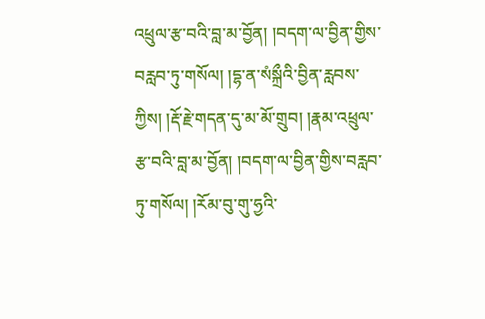འཕྲུལ་རྩ་བའི་བླ་མ་བྱོན། །བདག་ལ་བྱིན་གྱིས་བརླབ་ཏུ་གསོལ། །དྷ་ན་སཾསྐྲྀའི་བྱིན་རླབས་ཀྱིས། །རྡོ་རྗེ་གདན་དུ་མ་མོ་གྲུབ། །རྣམ་འཕྲུལ་རྩ་བའི་བླ་མ་བྱོན། །བདག་ལ་བྱིན་གྱིས་བརླབ་ཏུ་གསོལ། །རོམ་བུ་གུ་ཧྱའི་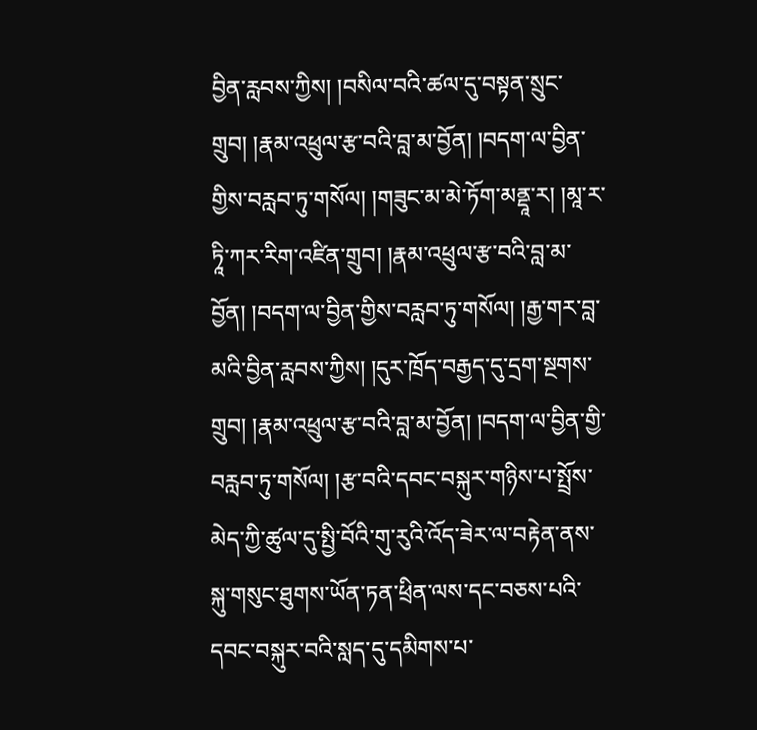བྱིན་རླབས་ཀྱིས། །བསིལ་བའི་ཚལ་དུ་བསྟན་སྲུང་གྲུབ། །རྣམ་འཕྲུལ་རྩ་བའི་བླ་མ་བྱོན། །བདག་ལ་བྱིན་གྱིས་བརླབ་ཏུ་གསོལ། །གཟུང་མ་མེ་ཏོག་མནྡཱ་ར། །མཱ་ར་ཏཱི་ཀར་རིག་འཛིན་གྲུབ། །རྣམ་འཕྲུལ་རྩ་བའི་བླ་མ་བྱོན། །བདག་ལ་བྱིན་གྱིས་བརླབ་ཏུ་གསོལ། །རྒྱ་གར་བླ་མའི་བྱིན་རླབས་ཀྱིས། །དུར་ཁྲོད་བརྒྱད་དུ་དྲག་སྔགས་གྲུབ། །རྣམ་འཕྲུལ་རྩ་བའི་བླ་མ་བྱོན། །བདག་ལ་བྱིན་གྱི་བརླབ་ཏུ་གསོལ། །རྩ་བའི་དབང་བསྐུར་གཉིས་པ་སྤྲོས་མེད་ཀྱི་ཚུལ་དུ་སྤྱི་བོའི་གུ་རུའི་འོད་ཟེར་ལ་བརྟེན་ནས་སྐུ་གསུང་ཐུགས་ཡོན་ཏན་ཕྲིན་ལས་དང་བཅས་པའི་དབང་བསྐུར་བའི་སླད་དུ་དམིགས་པ་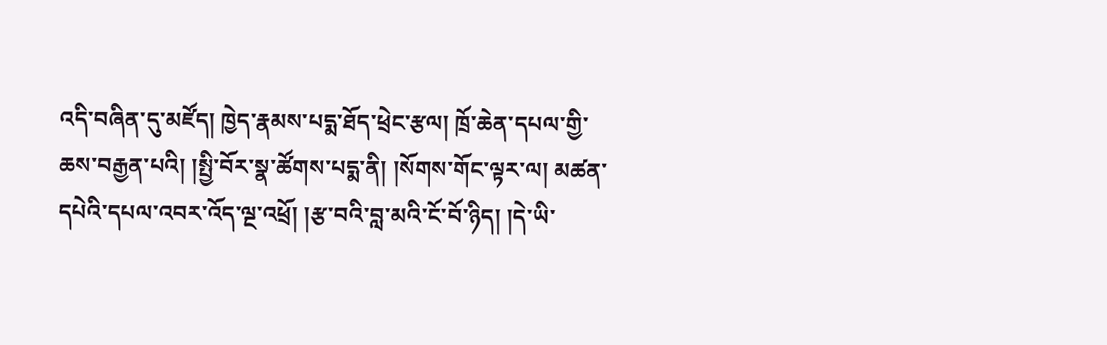འདི་བཞིན་དུ་མཛོད། ཁྱེད་རྣམས་པདྨ་ཐོད་ཕྲེང་རྩལ། ཁྲོ་ཆེན་དཔལ་གྱི་ཆས་བརྒྱན་པའི། །སྤྱི་བོར་སྣ་ཚོགས་པདྨ་ནི། །སོགས་གོང་ལྟར་ལ། མཚན་དཔེའི་དཔལ་འབར་འོད་ལྔ་འཕྲོ། །རྩ་བའི་བླ་མའི་ངོ་བོ་ཉིད། །དེ་ཡི་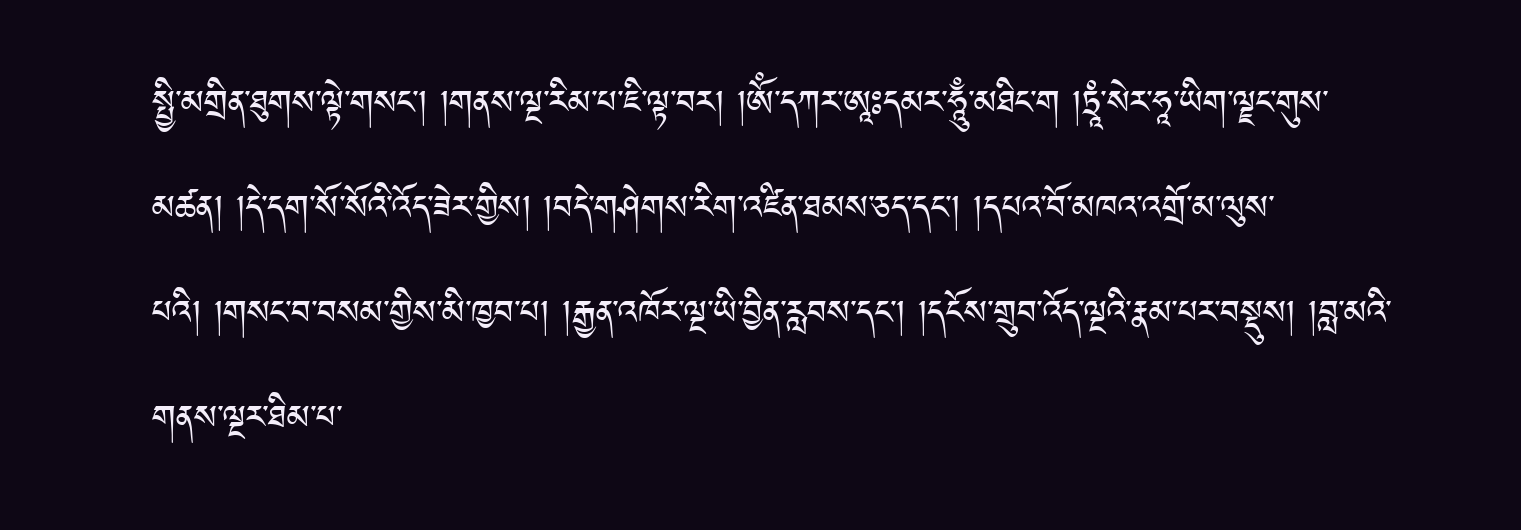སྤྱི་མགྲིན་ཐུགས་ལྟེ་གསང་། །གནས་ལྔ་རིམ་པ་ཇི་ལྟ་བར། །ཨོཾ་དཀར་ཨཱཿདམར་ཧཱུྃ་མཐིང་ག །ཏྲཱཾ་སེར་ཧཱ་ཡིག་ལྗང་གུས་མཚན། །དེ་དག་སོ་སོའི་འོད་ཟེར་གྱིས། །བདེ་གཤེགས་རིག་འཛིན་ཐམས་ཅད་དང་། །དཔའ་བོ་མཁའ་འགྲོ་མ་ལུས་པའི། །གསང་བ་བསམ་གྱིས་མི་ཁྱབ་པ། །རྒྱན་འཁོར་ལྔ་ཡི་བྱིན་རླབས་དང་། །དངོས་གྲུབ་འོད་ལྔའི་རྣམ་པར་བསྡུས། །བླ་མའི་གནས་ལྔར་ཐིམ་པ་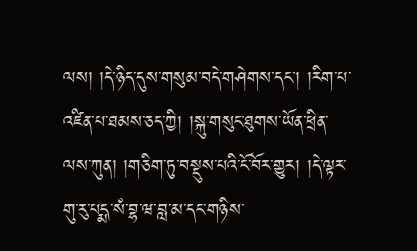ལས། །དེ་ཉིད་དུས་གསུམ་བདེ་གཤེགས་དང་། །རིག་པ་འཛིན་པ་ཐམས་ཅད་ཀྱི། །སྐུ་གསུང་ཐུགས་ཡོན་ཕྲིན་ལས་ཀུན། །གཅིག་ཏུ་བསྡུས་པའི་ངོ་བོར་གྱུར། །དེ་ལྟར་གུ་རུ་པདྨ་སཾ་བྷ་ཝ་བླ་མ་དང་གཉིས་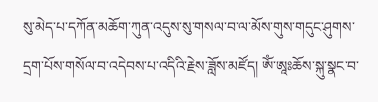སུ་མེད་པ་དཀོན་མཆོག་ཀུན་འདུས་སུ་གསལ་བ་ལ་མོས་གུས་གདུང་ཤུགས་དྲག་པོས་གསོལ་བ་འདེབས་པ་འདིའི་རྗེས་ཟློས་མཛོད། ཨོཾ་ཨཱཿཆོས་སྐུ་སྣང་བ་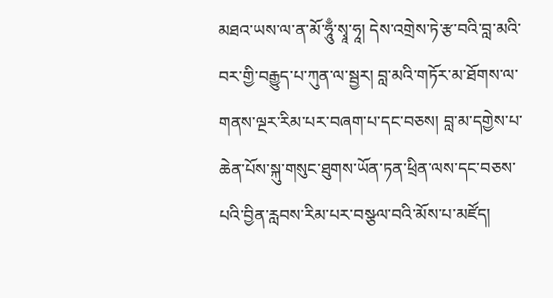མཐའ་ཡས་ལ་ན་མོ་ཧཱུྃ་སྭཱ་ཧཱ། དེས་འགྲེས་ཏེ་རྩ་བའི་བླ་མའི་བར་གྱི་བརྒྱུད་པ་ཀུན་ལ་སྦྱར། བླ་མའི་གཏོར་མ་ཐོགས་ལ་གནས་ལྔར་རིམ་པར་བཞག་པ་དང་བཅས། བླ་མ་དགྱེས་པ་ཆེན་པོས་སྐུ་གསུང་ཐུགས་ཡོན་ཏན་ཕྲིན་ལས་དང་བཅས་པའི་བྱིན་རླབས་རིམ་པར་བསྩལ་བའི་མོས་པ་མཛོད།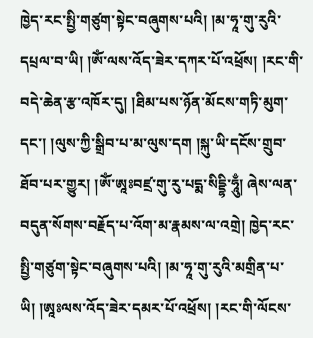ཁྱེད་རང་སྤྱི་གཙུག་སྟེང་བཞུགས་པའི། །མ་ཧཱ་གུ་རུའི་དཔྲལ་བ་ཡི། །ཨོཾ་ལས་འོད་ཟེར་དཀར་པོ་འཕྲོས། །རང་གི་བདེ་ཆེན་རྩ་འཁོར་དུ། །ཐིམ་པས་ཉོན་མོངས་གཏི་མུག་དང་། །ལུས་ཀྱི་སྒྲིབ་པ་མ་ལུས་དག །སྐུ་ཡི་དངོས་གྲུབ་ཐོབ་པར་གྱུར། །ཨོཾ་ཨཱཿབཛྲ་གུ་རུ་པདྨ་སིདྡྷི་ཧཱུྃ། ཞེས་ལན་བདུན་སོགས་བརྗོད་པ་འོག་མ་རྣམས་ལ་འགྲེ། ཁྱེད་རང་སྤྱི་གཙུག་སྟེང་བཞུགས་པའི། །མ་ཧཱ་གུ་རུའི་མགྲིན་པ་ཡི། །ཨཱཿལས་འོད་ཟེར་དམར་པོ་འཕྲོས། །རང་གི་ལོངས་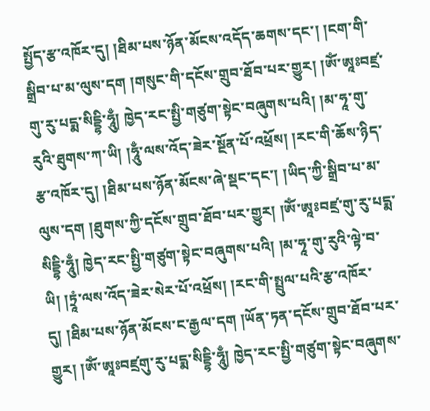སྤྱོད་རྩ་འཁོར་དུ། །ཐིམ་པས་ཉོན་མོངས་འདོད་ཆགས་དང་། །ངག་གི་སྒྲིབ་པ་མ་ལུས་དག །གསུང་གི་དངོས་གྲུབ་ཐོབ་པར་གྱུར། །ཨོཾ་ཨཱཿབཛྲ་གུ་རུ་པདྨ་སིདྡྷི་ཧཱུྃ། ཁྱེད་རང་སྤྱི་གཙུག་སྟེང་བཞུགས་པའི། །མ་ཧཱ་གུ་རུའི་ཐུགས་ཀ་ཡི། །ཧཱུྃ་ལས་འོད་ཟེར་སྔོན་པོ་འཕྲོས། །རང་གི་ཆོས་ཉིད་རྩ་འཁོར་དུ། །ཐིམ་པས་ཉོན་མོངས་ཞེ་སྡང་དང་། །ཡིད་ཀྱི་སྒྲིབ་པ་མ་ལུས་དག །ཐུགས་ཀྱི་དངོས་གྲུབ་ཐོབ་པར་གྱུར། །ཨོཾ་ཨཱཿབཛྲ་གུ་རུ་པདྨ་སིདྡྷི་ཧཱུྃ། ཁྱེད་རང་སྤྱི་གཙུག་སྟེང་བཞུགས་པའི། །མ་ཧཱ་གུ་རུའི་ལྟེ་བ་ཡི། །ཏྲཱཾ་ལས་འོད་ཟེར་སེར་པོ་འཕྲོས། །རང་གི་སྤྲུལ་པའི་རྩ་འཁོར་དུ། །ཐིམ་པས་ཉོན་མོངས་ང་རྒྱལ་དག །ཡོན་ཏན་དངོས་གྲུབ་ཐོབ་པར་གྱུར། །ཨོཾ་ཨཱཿབཛྲགུ་རུ་པདྨ་སིདྡྷི་ཧཱུྃ། ཁྱེད་རང་སྤྱི་གཙུག་སྟེང་བཞུགས་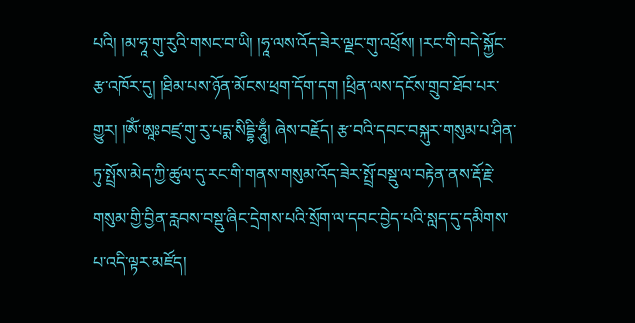པའི། །མ་ཧཱ་གུ་རུའི་གསང་བ་ཡི། །ཧཱ་ལས་འོད་ཟེར་ལྗང་གུ་འཕྲོས། །རང་གི་བདེ་སྐྱོང་རྩ་འཁོར་དུ། །ཐིམ་པས་ཉོན་མོངས་ཕྲག་དོག་དག །ཕྲིན་ལས་དངོས་གྲུབ་ཐོབ་པར་གྱུར། །ཨོཾ་ཨཱཿབཛྲ་གུ་རུ་པདྨ་སིདྡྷི་ཧཱུྃ། ཞེས་བརྗོད། རྩ་བའི་དབང་བསྐུར་གསུམ་པ་ཤིན་ཏུ་སྤྲོས་མེད་ཀྱི་ཚུལ་དུ་རང་གི་གནས་གསུམ་འོད་ཟེར་སྤྲོ་བསྡུ་ལ་བརྟེན་ནས་རྡོ་རྗེ་གསུམ་གྱི་བྱིན་རླབས་བསྡུ་ཞིང་དྲེགས་པའི་སྲོག་ལ་དབང་བྱེད་པའི་སླད་དུ་དམིགས་པ་འདི་ལྟར་མཛོད།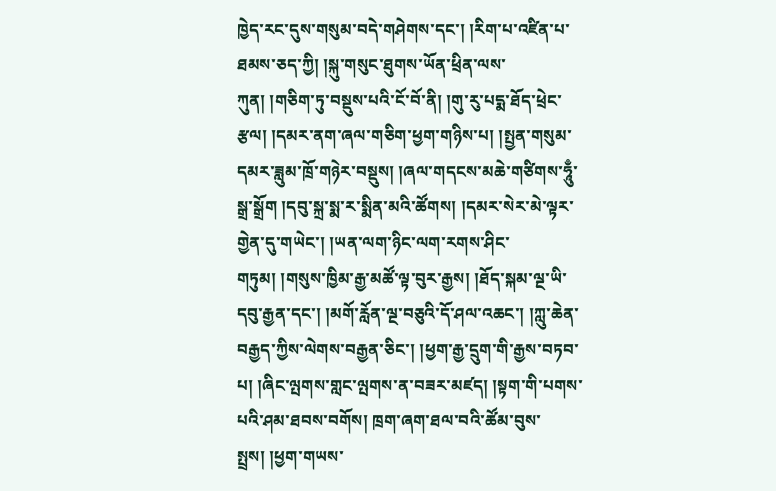ཁྱེད་རང་དུས་གསུམ་བདེ་གཤེགས་དང་། །རིག་པ་འཛིན་པ་ཐམས་ཅད་ཀྱི། །སྐུ་གསུང་ཐུགས་ཡོན་ཕྲིན་ལས་ཀུན། །གཅིག་ཏུ་བསྡུས་པའི་ངོ་བོ་ནི། །གུ་རུ་པདྨ་ཐོད་ཕྲེང་རྩལ། །དམར་ནག་ཞལ་གཅིག་ཕྱག་གཉིས་པ། །སྤྱན་གསུམ་དམར་ཟླུམ་ཁྲོ་གཉེར་བསྡུས། །ཞལ་གདངས་མཆེ་གཙིགས་ཧཱུྃ་སྒྲ་སྒྲོག །དབུ་སྐྲ་སྨ་ར་སྨིན་མའི་ཚོགས། །དམར་སེར་མེ་ལྟར་གྱེན་དུ་གཡེང་། །ཡན་ལག་ཉིང་ལག་རགས་ཤིང་གཏུམ། །གསུས་ཁྱིམ་རྒྱ་མཚོ་ལྟ་བུར་རྒྱས། །ཐོད་སྐམ་ལྔ་ཡི་དབུ་རྒྱན་དང་། །མགོ་རློན་ལྔ་བཅུའི་དོ་ཤལ་འཆང་། །ཀླུ་ཆེན་བརྒྱད་ཀྱིས་ལེགས་བརྒྱན་ཅིང་། །ཕྱག་རྒྱ་དྲུག་གི་རྒྱས་བཏབ་པ། །ཞིང་ལྤགས་གླང་ལྤགས་ན་བཟར་མཛད། །སྟག་གི་པགས་པའི་ཤམ་ཐབས་བགོས། ཁྲག་ཞག་ཐལ་བའི་ཚོམ་བུས་སྤྲས། །ཕྱག་གཡས་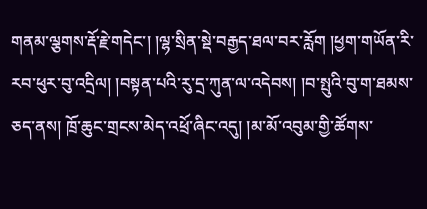གནམ་ལྕགས་རྡོ་རྗེ་གདེང་། །ལྷ་སྲིན་སྡེ་བརྒྱད་ཐལ་བར་རློག །ཕྱག་གཡོན་རི་རབ་ཕུར་བུ་འདྲིལ། །བསྟན་པའི་རུ་དྲ་ཀུན་ལ་འདེབས། །བ་སྤུའི་བུ་ག་ཐམས་ཅད་ནས། ཁྲོ་ཆུང་གྲངས་མེད་འཕྲོ་ཞིང་འདུ། །མ་མོ་འབུམ་གྱི་ཚོགས་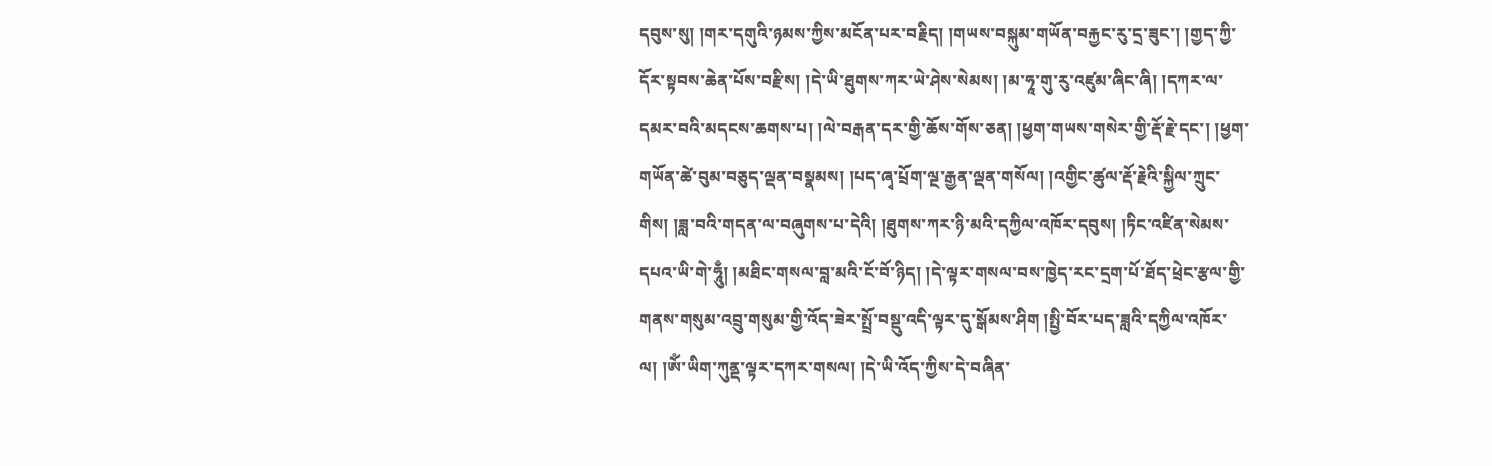དབུས་སུ། །གར་དགུའི་ཉམས་ཀྱིས་མངོན་པར་བརྗིད། །གཡས་བསྐུམ་གཡོན་བརྐྱང་རུ་དྲ་ཟུང་། །གྱད་ཀྱི་དོར་སྟབས་ཆེན་པོས་བརྫིས། །དེ་ཡི་ཐུགས་ཀར་ཡེ་ཤེས་སེམས། །མ་ཧཱ་གུ་རུ་འཛུམ་ཞིང་ཞི། །དཀར་ལ་དམར་བའི་མདངས་ཆགས་པ། །ལེ་བརྒན་དར་གྱི་ཆོས་གོས་ཅན། །ཕྱག་གཡས་གསེར་གྱི་རྡོ་རྗེ་དང་། །ཕྱག་གཡོན་ཚེ་བུམ་བཅུད་ལྡན་བསྣམས། །པད་ཞྭ་པྲོག་ལྔ་རྒྱན་ལྡན་གསོལ། །འགྱིང་ཚུལ་རྡོ་རྗེའི་སྐྱིལ་ཀྲུང་གིས། །ཟླ་བའི་གདན་ལ་བཞུགས་པ་དེའི། །ཐུགས་ཀར་ཉི་མའི་དཀྱིལ་འཁོར་དབུས། །ཏིང་འཛིན་སེམས་དཔའ་ཡི་གེ་ཧཱུྃ། །མཐིང་གསལ་བླ་མའི་ངོ་བོ་ཉིད། །དེ་ལྟར་གསལ་བས་ཁྱེད་རང་དྲག་པོ་ཐོད་ཕྲེང་རྩལ་གྱི་གནས་གསུམ་འབྲུ་གསུམ་གྱི་འོད་ཟེར་སྤྲོ་བསྡུ་འདི་ལྟར་དུ་སྒོམས་ཤིག །སྤྱི་བོར་པད་ཟླའི་དཀྱིལ་འཁོར་ལ། །ཨོཾ་ཡིག་ཀུནྡ་ལྟར་དཀར་གསལ། །དེ་ཡི་འོད་ཀྱིས་དེ་བཞིན་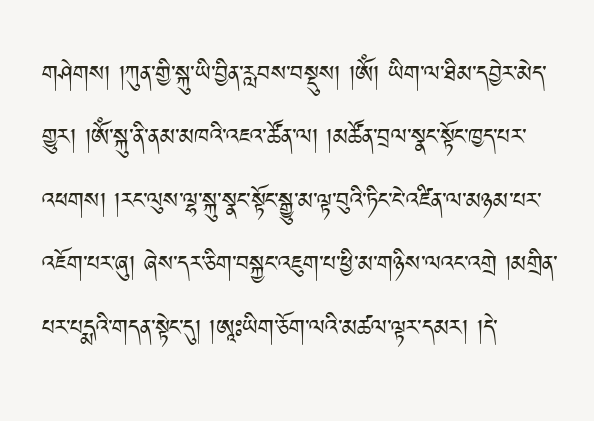གཤེགས། །ཀུན་གྱི་སྐུ་ཡི་བྱིན་རླབས་བསྡུས། །ཨོཾ། ཡིག་ལ་ཐིམ་དབྱེར་མེད་གྱུར། །ཨོཾ་སྐུ་ནི་ནམ་མཁའི་འཇའ་ཚོན་ལ། །མཚོན་བྲལ་སྣང་སྟོང་ཁྱད་པར་འཕགས། །རང་ལུས་ལྷ་སྐུ་སྣང་སྟོང་སྒྱུ་མ་ལྟ་བུའི་ཏིང་ངེ་འཛིན་ལ་མཉམ་པར་འཇོག་པར་ཞུ། ཞེས་དར་ཅིག་བསྐྱང་འཇུག་པ་ཕྱི་མ་གཉིས་ལའང་འགྲེ །མགྲིན་པར་པདྨའི་གདན་སྟེང་དུ། །ཨཱཿཡིག་ཅོག་ལའི་མཚལ་ལྟར་དམར། །དེ་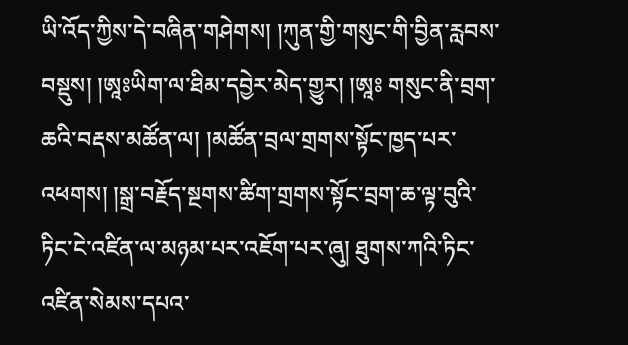ཡི་འོད་ཀྱིས་དེ་བཞིན་གཤེགས། །ཀུན་གྱི་གསུང་གི་བྱིན་རླབས་བསྡུས། །ཨཱཿཡིག་ལ་ཐིམ་དབྱེར་མེད་གྱུར། །ཨཱཿ གསུང་ནི་བྲག་ཆའི་བརྡས་མཚོན་ལ། །མཚོན་བྲལ་གྲགས་སྟོང་ཁྱད་པར་འཕགས། །སྒྲ་བརྗོད་སྔགས་ཚིག་གྲགས་སྟོང་བྲག་ཆ་ལྟ་བུའི་ཏིང་ངེ་འཛིན་ལ་མཉམ་པར་འཇོག་པར་ཞུ། ཐུགས་ཀའི་ཏིང་འཛིན་སེམས་དཔའ་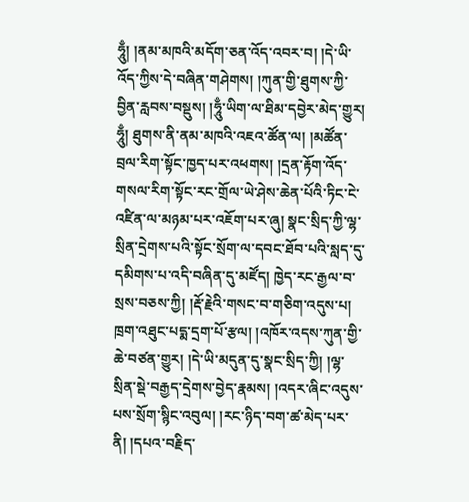ཧཱུྃ། །ནམ་མཁའི་མདོག་ཅན་འོད་འབར་བ། །དེ་ཡི་འོད་ཀྱིས་དེ་བཞིན་གཤེགས། །ཀུན་གྱི་ཐུགས་ཀྱི་བྱིན་རླབས་བསྡུས། །ཧཱུྃ་ཡིག་ལ་ཐིམ་དབྱེར་མེད་གྱུར། ཧཱུྃ། ཐུགས་ནི་ནམ་མཁའི་འཇའ་ཚོན་ལ། །མཚོན་བྲལ་རིག་སྟོང་ཁྱད་པར་འཕགས། །དྲན་རྟོག་འོད་གསལ་རིག་སྟོང་རང་གྲོལ་ཡེ་ཤེས་ཆེན་པོའི་ཏིང་ངེ་འཛིན་ལ་མཉམ་པར་འཇོག་པར་ཞུ། སྣང་སྲིད་ཀྱི་ལྷ་སྲིན་དྲེགས་པའི་སྟོང་སྲོག་ལ་དབང་ཐོབ་པའི་སླད་དུ་དམིགས་པ་འདི་བཞིན་དུ་མཛོད། ཁྱེད་རང་རྒྱལ་བ་སྲས་བཅས་ཀྱི། །རྡོ་རྗེའི་གསང་བ་གཅིག་འདུས་པ། ཁྲག་འཐུང་པདྨ་དྲག་པོ་རྩལ། །འཁོར་འདས་ཀུན་གྱི་ཆེ་བཙན་གྱུར། །དེ་ཡི་མདུན་དུ་སྣང་སྲིད་ཀྱི། །ལྷ་སྲིན་སྡེ་བརྒྱད་དྲེགས་བྱེད་རྣམས། །འདར་ཞིང་འདུས་པས་སྲོག་སྙིང་འབུལ། །རང་ཉིད་བག་ཚ་མེད་པར་ནི། །དཔའ་བརྗིད་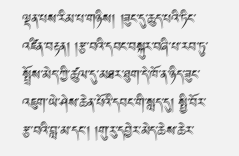ལྡན་པས་རིམ་པ་གཉིས། །ཟུང་དུ་ཆུད་པའི་ཏིང་འཛིན་བརྟན། །རྩ་བའི་དབང་བསྐུར་བཞི་པ་རབ་ཏུ་སྤྲོས་མེད་ཀྱི་ཚུལ་དུ་མཐར་ཐུག་དེ་ཁོ་ན་ཉིད་ཟུང་འཇུག་ཡེ་ཤེས་ཆེན་པོའི་དབང་གི་སླད་དུ། སྤྱི་བོར་རྩ་བའི་བླ་མ་དང་། །གུ་རུ་དབྱེར་མེད་ཆེས་ཆེར་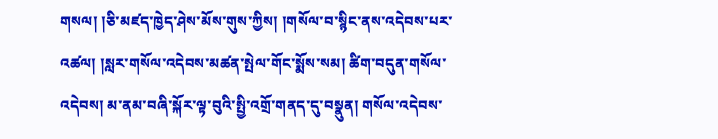གསལ། །ཅི་མཛད་ཁྱེད་ཤེས་མོས་གུས་ཀྱིས། །གསོལ་བ་སྙིང་ནས་འདེབས་པར་འཚལ། །སླར་གསོལ་འདེབས་མཚན་སྤེལ་གོང་སྨོས་སམ། ཚིག་བདུན་གསོལ་འདེབས། མ་ནམ་བཞི་སྐོར་ལྟ་བུའི་སྤྱི་འགྲོ་གནད་དུ་བསྣུན། གསོལ་འདེབས་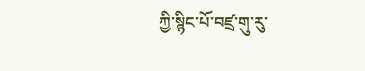ཀྱི་སྙིང་པོ་བཛྲ་གུ་རུ་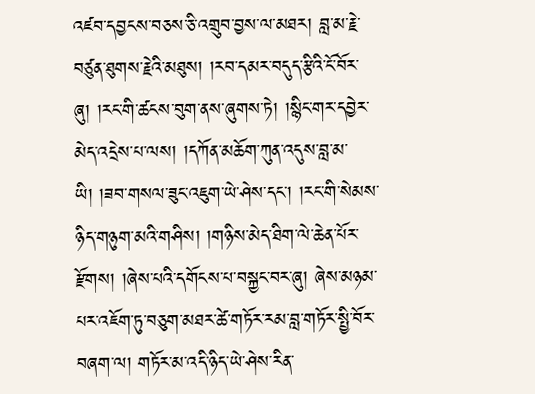འཛབ་དབྱངས་བཅས་ཅི་འགྲུབ་བྱས་ལ་མཐར། བླ་མ་རྗེ་བཙུན་ཐུགས་རྗེའི་མཐུས། །རབ་དམར་བདུད་རྩིའི་ངོ་བོར་ཞུ། །རང་གི་ཚངས་བུག་ནས་ཞུགས་ཏེ། །སྙིང་གར་དབྱེར་མེད་འདྲེས་པ་ལས། །དཀོན་མཆོག་ཀུན་འདུས་བླ་མ་ཡི། །ཟབ་གསལ་ཟུང་འཇུག་ཡེ་ཤེས་དང་། །རང་གི་སེམས་ཉིད་གཉུག་མའི་གཤིས། །གཉིས་མེད་ཐིག་ལེ་ཆེན་པོར་རྫོགས། །ཞེས་པའི་དགོངས་པ་བསྐྱང་བར་ཞུ། ཞེས་མཉམ་པར་འཇོག་ཏུ་བཅུག་མཐར་ཚེ་གཏོར་རམ་བླ་གཏོར་སྤྱི་བོར་བཞག་ལ། གཏོར་མ་འདི་ཉིད་ཡེ་ཤེས་རིན་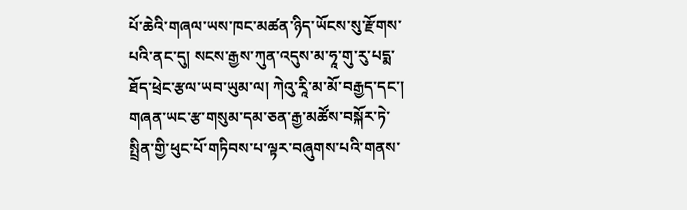པོ་ཆེའི་གཞལ་ཡས་ཁང་མཚན་ཉིད་ཡོངས་སུ་རྫོགས་པའི་ནང་དུ། སངས་རྒྱས་ཀུན་འདུས་མ་ཧཱ་གུ་རུ་པདྨ་ཐོད་ཕྲེང་རྩལ་ཡབ་ཡུམ་ལ། ཀེའུ་རཱི་མ་མོ་བརྒྱད་དང་། གཞན་ཡང་རྩ་གསུམ་དམ་ཅན་རྒྱ་མཚོས་བསྐོར་ཏེ་སྤྲིན་གྱི་ཕུང་པོ་གཏིབས་པ་ལྟར་བཞུགས་པའི་གནས་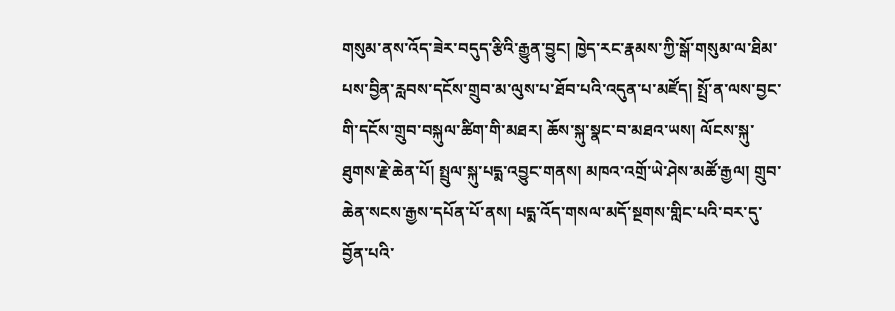གསུམ་ནས་འོད་ཟེར་བདུད་རྩིའི་རྒྱུན་བྱུང། ཁྱེད་རང་རྣམས་ཀྱི་སྒོ་གསུམ་ལ་ཐིམ་པས་བྱིན་རླབས་དངོས་གྲུབ་མ་ལུས་པ་ཐོབ་པའི་འདུན་པ་མཛོད། སྤྲོ་ན་ལས་བྱང་གི་དངོས་གྲུབ་བསྐུལ་ཚིག་གི་མཐར། ཆོས་སྐུ་སྣང་བ་མཐའ་ཡས། ལོངས་སྐུ་ཐུགས་རྗེ་ཆེན་པོ། སྤྲུལ་སྐུ་པདྨ་འབྱུང་གནས། མཁའ་འགྲོ་ཡེ་ཤེས་མཚོ་རྒྱལ། གྲུབ་ཆེན་སངས་རྒྱས་དཔོན་པོ་ནས། པདྨ་འོད་གསལ་མདོ་སྔགས་གླིང་པའི་བར་དུ་བྱོན་པའི་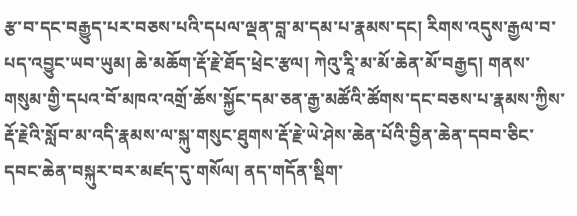རྩ་བ་དང་བརྒྱུད་པར་བཅས་པའི་དཔལ་ལྡན་བླ་མ་དམ་པ་རྣམས་དང། རིགས་འདུས་རྒྱལ་བ་པད་འབྱུང་ཡབ་ཡུམ། ཆེ་མཆོག་རྡོ་རྗེ་ཐོད་ཕྲེང་རྩལ། ཀེའུ་རཱི་མ་མོ་ཆེན་མོ་བརྒྱད། གནས་གསུམ་གྱི་དཔའ་བོ་མཁའ་འགྲོ་ཆོས་སྐྱོང་དམ་ཅན་རྒྱ་མཚོའི་ཚོགས་དང་བཅས་པ་རྣམས་ཀྱིས་རྡོ་རྗེའི་སློབ་མ་འདི་རྣམས་ལ་སྐུ་གསུང་ཐུགས་རྡོ་རྗེ་ཡེ་ཤེས་ཆེན་པོའི་བྱིན་ཆེན་དབབ་ཅིང་དབང་ཆེན་བསྐུར་བར་མཛད་དུ་གསོལ། ནད་གདོན་སྡིག་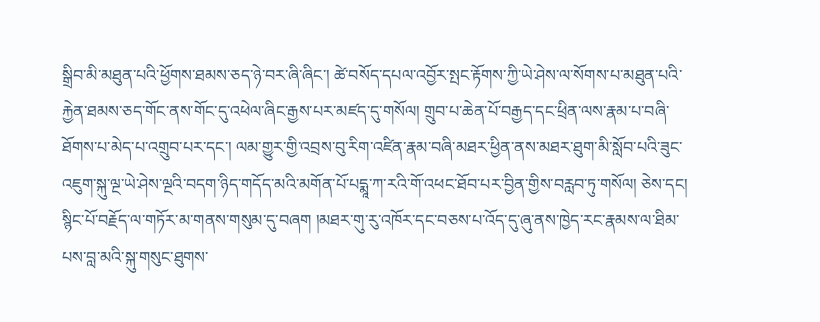སྒྲིབ་མི་མཐུན་པའི་ཕྱོགས་ཐམས་ཅད་ཉེ་བར་ཞི་ཞིང་། ཚེ་བསོད་དཔལ་འབྱོར་སྤང་རྟོགས་ཀྱི་ཡེ་ཤེས་ལ་སོགས་པ་མཐུན་པའི་རྐྱེན་ཐམས་ཅད་གོང་ནས་གོང་དུ་འཕེལ་ཞིང་རྒྱས་པར་མཛད་དུ་གསོལ། གྲུབ་པ་ཆེན་པོ་བརྒྱད་དང་ཕྲིན་ལས་རྣམ་པ་བཞི་ཐོགས་པ་མེད་པ་འགྲུབ་པར་དང་། ལམ་གྱུར་གྱི་འབྲས་བུ་རིག་འཛིན་རྣམ་བཞི་མཐར་ཕྱིན་ནས་མཐར་ཐུག་མི་སློབ་པའི་ཟུང་འཇུག་སྐུ་ལྔ་ཡེ་ཤེས་ལྔའི་བདག་ཉིད་གདོད་མའི་མགོན་པོ་པདྨཱ་ཀ་རའི་གོ་འཕང་ཐོབ་པར་བྱིན་གྱིས་བརླབ་ཏུ་གསོལ། ཅེས་དང། སྙིང་པོ་བརྗོད་ལ་གཏོར་མ་གནས་གསུམ་དུ་བཞག །མཐར་གུ་རུ་འཁོར་དང་བཅས་པ་འོད་དུ་ཞུ་ནས་ཁྱེད་རང་རྣམས་ལ་ཐིམ་པས་བླ་མའི་སྐུ་གསུང་ཐུགས་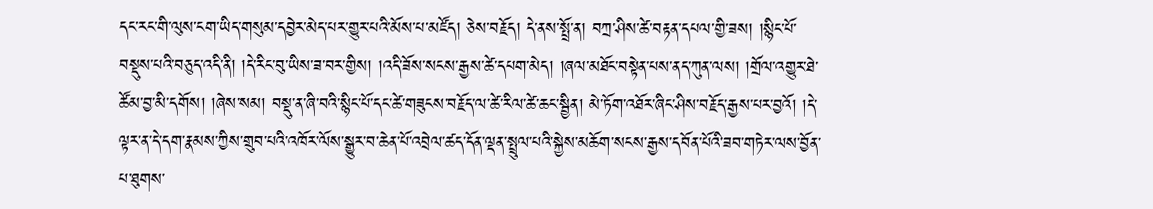དང་རང་གི་ལུས་ངག་ཡིད་གསུམ་དབྱེར་མེད་པར་གྱུར་པའི་མོས་པ་མཛོད། ཅེས་བརྗོད། དེ་ནས་སྤྲོ་ན། བཀྲ་ཤིས་ཚེ་བརྟན་དཔལ་གྱི་ཟས། །སྙིང་པོ་བསྡུས་པའི་བཅུད་འདི་ནི། །དེ་རིང་བུ་ཡིས་ཟ་བར་གྱིས། །འདི་ཟོས་སངས་རྒྱས་ཚེ་དཔག་མེད། །ཞལ་མཐོང་བསྟེན་པས་ནད་ཀུན་ལས། །གྲོལ་འགྱུར་ཐེ་ཚོམ་བྱ་མི་དགོས། །ཞེས་སམ། བསྡུ་ན་ཞི་བའི་སྙིང་པོ་དང་ཚེ་གཟུངས་བརྗོད་ལ་ཚེ་རིལ་ཚེ་ཆང་སྦྱིན། མེ་ཏོག་འཐོར་ཞིང་ཤིས་བརྗོད་རྒྱས་པར་བྱའོ། །དེ་ལྟར་ན་དེ་དག་རྣམས་ཀྱིས་གྲུབ་པའི་འཁོར་ལོས་སྒྱུར་བ་ཆེན་པོ་འབྲེལ་ཚད་དོན་ལྡན་སྤྲུལ་པའི་སྐྱེས་མཆོག་སངས་རྒྱས་དབོན་པོའི་ཟབ་གཏེར་ལས་བྱོན་པ་ཐུགས་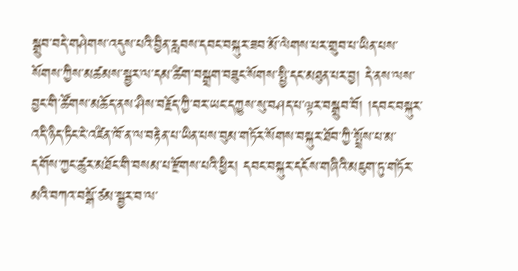སྒྲུབ་བདེ་གཤེགས་འདུས་པའི་བྱིན་རླབས་དབང་བསྐུར་ཟབ་མོ་ལེགས་པར་གྲུབ་པ་ཡིན་པས་སོགས་ཀྱིས་མཚམས་སྦྱར་ལ་དམ་ཚིག་བསྒྲག་བཟུང་སོགས་སྤྱི་དང་མཐུན་པར་བྱ། དེ་ནས་ལས་བྱང་གི་ཚོགས་མཆོད་ནས་ཤིས་བརྗོད་ཀྱི་བར་ཡང་དཀྱུས་སུ་བཤད་པ་ལྟར་བསྒྲུབ་བོ། །དབང་བསྐུར་འདི་ཉིད་ཏིང་ངེ་འཛིན་ཁོ་ན་ལ་བརྟེན་པ་ཡིན་པས་བུམ་གཏོར་སོགས་བསྐུར་ཐོབ་ཀྱི་སྤྲོས་པ་མ་དགོས་ཀྱང་ཚུར་མཐོང་གི་བསམ་པ་རྫོགས་པའི་ཕྱིར། དབང་བསྐུར་དངོས་གཞིའི་མཇུག་ཏུ་གཏོར་མའི་བཀའ་བསྒོ་ཙམ་སྦྱར་བ་ལ་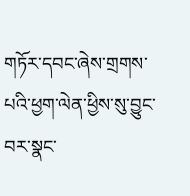གཏོར་དབང་ཞེས་གྲགས་པའི་ཕྱག་ལེན་ཕྱིས་སུ་བྱུང་བར་སྣང་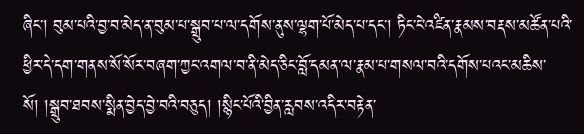ཞིང་། བུམ་པའི་བྱ་བ་མེད་ན་བུམ་པ་སྒྲུབ་པ་ལ་དགོས་ནུས་ལྷག་པོ་མེད་པ་དང་། ཏིང་ངེ་འཛིན་རྣམས་བརྡས་མཚོན་པའི་ཕྱིར་དེ་དག་གནས་སོ་སོར་བཞག་ཀྱང་འགལ་བ་ནི་མེད་ཅིང་བློ་དམན་ལ་རྣམ་པ་གསལ་བའི་དགོས་པའང་མཆིས་སོ། །སྒྲུབ་ཐབས་སྨིན་བྱེད་བྱེ་བའི་བཅུད། །སྙིང་པོའི་བྱིན་རླབས་འདིར་བརྟེན་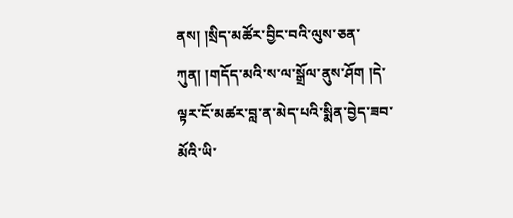ནས། །སྲིད་མཚོར་བྱིང་བའི་ལུས་ཅན་ཀུན། །གདོད་མའི་ས་ལ་སྒྲོལ་ནུས་ཤོག །དེ་ལྟར་ངོ་མཚར་བླ་ན་མེད་པའི་སྨིན་བྱེད་ཟབ་མོའི་ཡི་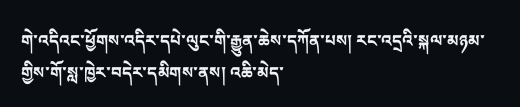གེ་འདིའང་ཕྱོགས་འདིར་དཔེ་ལུང་གི་རྒྱུན་ཆེས་དཀོན་པས། རང་འདྲའི་སྐལ་མཉམ་གྱིས་གོ་སླ་ཁྱེར་བདེར་དམིགས་ནས། འཆི་མེད་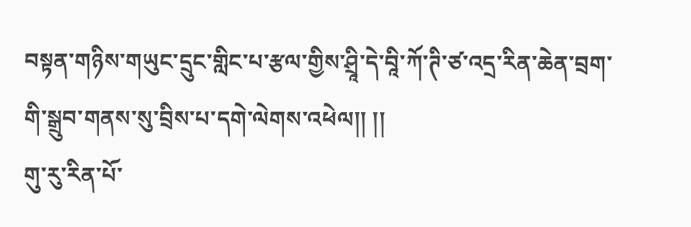བསྟན་གཉིས་གཡུང་དྲུང་གླིང་པ་རྩལ་གྱིས་ཤྲཱི་དེ་བཱི་ཀོ་ཊི་ཙ་འདྲ་རིན་ཆེན་བྲག་གི་སྒྲུབ་གནས་སུ་བྲིས་པ་དགེ་ལེགས་འཕེལ།། །།
གུ་རུ་རིན་པོ་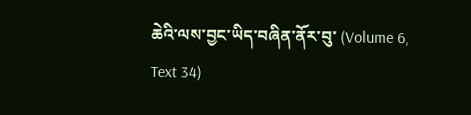ཆེའི་ལས་བྱང་ཡིད་བཞིན་ནོར་བུ་ (Volume 6, Text 34)